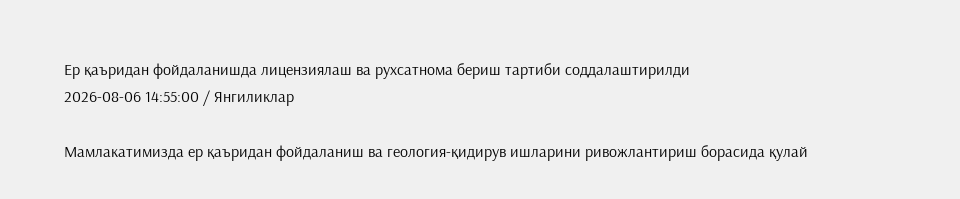Ер қаъридан фойдаланишда лицензиялаш ва рухсатнома бериш тартиби соддалаштирилди
2026-08-06 14:55:00 / Янгиликлар

Мамлакатимизда ер қаъридан фойдаланиш ва геология-қидирув ишларини ривожлантириш борасида қулай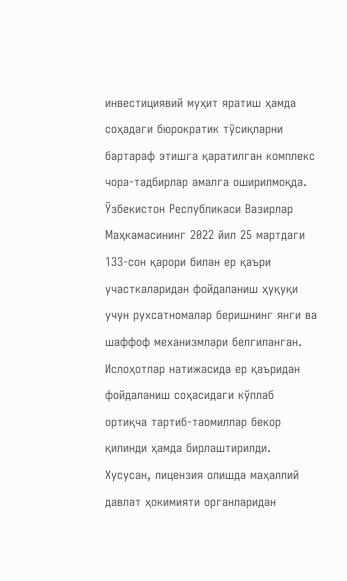инвестициявий муҳит яратиш ҳамда соҳадаги бюрократик тўсиқларни бартараф этишга қаратилган комплекс чора-тадбирлар амалга оширилмоқда. Ўзбекистон Республикаси Вазирлар Маҳкамасининг 2022 йил 25 мартдаги 133-сон қарори билан ер қаъри участкаларидан фойдаланиш ҳуқуқи учун рухсатномалар беришнинг янги ва шаффоф механизмлари белгиланган.
Ислоҳотлар натижасида ер қаъридан фойдаланиш соҳасидаги кўплаб ортиқча тартиб-таомиллар бекор қилинди ҳамда бирлаштирилди. Хусусан, лицензия олишда маҳаллий давлат ҳокимияти органларидан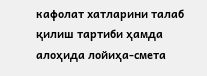кафолат хатларини талаб қилиш тартиби ҳамда алоҳида лойиҳа-смета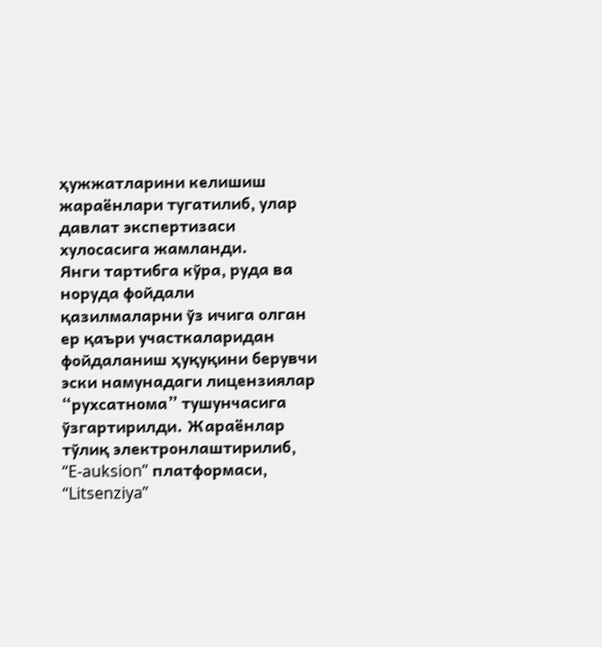ҳужжатларини келишиш жараёнлари тугатилиб, улар давлат экспертизаси хулосасига жамланди.
Янги тартибга кўра, руда ва норуда фойдали қазилмаларни ўз ичига олган ер қаъри участкаларидан фойдаланиш ҳуқуқини берувчи эски намунадаги лицензиялар “рухсатнома” тушунчасига ўзгартирилди. Жараёнлар тўлиқ электронлаштирилиб, “E-auksion” платформаси, “Litsenziya”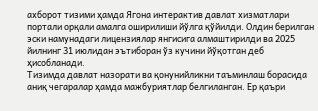ахборот тизими ҳамда Ягона интерактив давлат хизматлари портали орқали амалга оширилиши йўлга қўйилди. Олдин берилган эски намунадаги лицензиялар янгисига алмаштирилди ва 2025 йилнинг 31 июлидан эътиборан ўз кучини йўқотган деб ҳисобланади.
Тизимда давлат назорати ва қонунийликни таъминлаш борасида аниқ чегаралар ҳамда мажбуриятлар белгиланган. Ер қаъри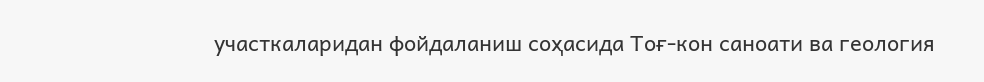участкаларидан фойдаланиш соҳасида Тоғ-кон саноати ва геология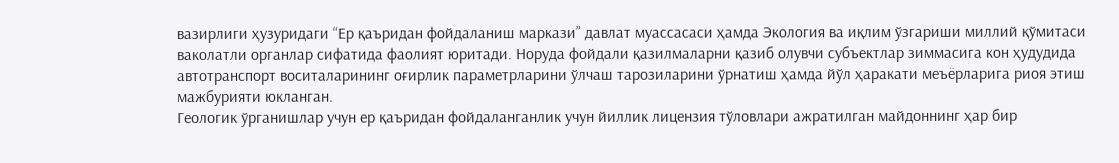вазирлиги ҳузуридаги “Ер қаъридан фойдаланиш маркази” давлат муассасаси ҳамда Экология ва иқлим ўзгариши миллий қўмитаси ваколатли органлар сифатида фаолият юритади. Норуда фойдали қазилмаларни қазиб олувчи субъектлар зиммасига кон ҳудудида автотранспорт воситаларининг оғирлик параметрларини ўлчаш тарозиларини ўрнатиш ҳамда йўл ҳаракати меъёрларига риоя этиш мажбурияти юкланган.
Геологик ўрганишлар учун ер қаъридан фойдаланганлик учун йиллик лицензия тўловлари ажратилган майдоннинг ҳар бир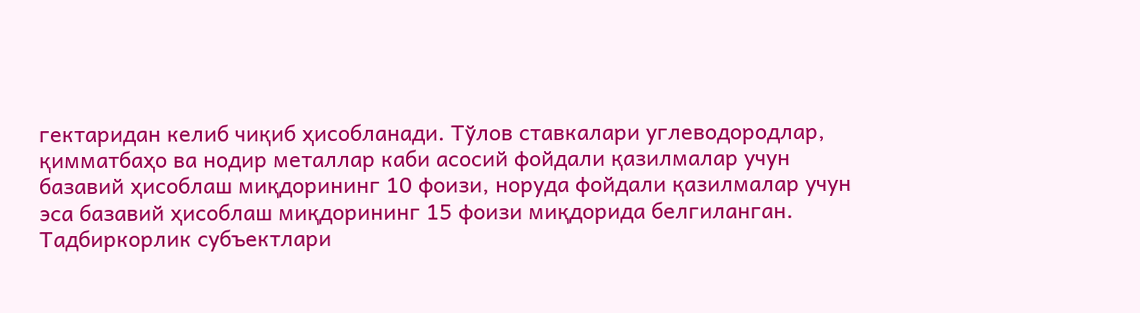гектаридан келиб чиқиб ҳисобланади. Тўлов ставкалари углеводородлар, қимматбаҳо ва нодир металлар каби асосий фойдали қазилмалар учун базавий ҳисоблаш миқдорининг 10 фоизи, норуда фойдали қазилмалар учун эса базавий ҳисоблаш миқдорининг 15 фоизи миқдорида белгиланган. Тадбиркорлик субъектлари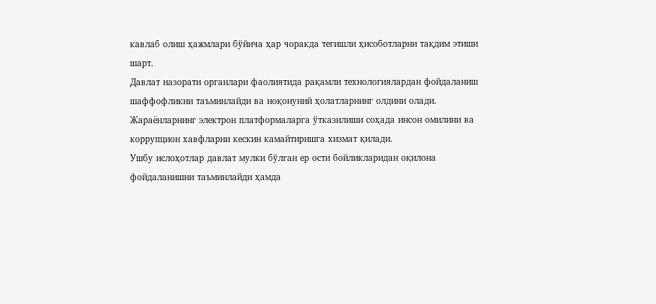кавлаб олиш ҳажмлари бўйича ҳар чоракда тегишли ҳисоботларни тақдим этиши шарт.
Давлат назорати органлари фаолиятида рақамли технологиялардан фойдаланиш шаффофликни таъминлайди ва ноқонуний ҳолатларнинг олдини олади. Жараёнларнинг электрон платформаларга ўтказилиши соҳада инсон омилини ва коррупцион хавфларни кескин камайтиришга хизмат қилади.
Ушбу ислоҳотлар давлат мулки бўлган ер ости бойликларидан оқилона фойдаланишни таъминлайди ҳамда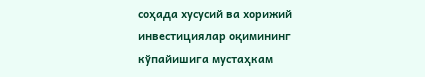соҳада хусусий ва хорижий инвестициялар оқимининг кўпайишига мустаҳкам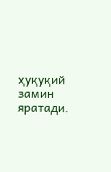ҳуқуқий замин яратади.